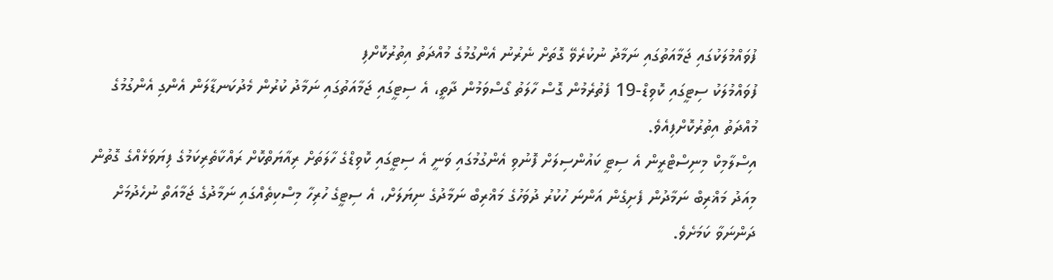ފުވައްމުލަކުގައި ޖަމާއަތުގައި ނަމާދު ނުކުރެވޭ ގޮތަށް ނެރުނު އެންގުމުގެ މުއްދަތު އިތުރުކޮށްފި
ފުވައްމުލަކު ސިޓީގައި ކޮވިޑް-19 ފެތުރެމުން ގޮސް ހާލަތު ގޯސްވަމުން ދާތީ، އެ ސިޓީގައި ޖަމާއަތުގައި ނަމާދު ކުރުން މެދުކަނޑާލަން އެންގި އެންގުމުގެ މުއްދަތު އިތުރުކޮށްފިއެވެ.
އިސްލާމިކް މިނިސްޓްރީން އެ ސިޓީ ކައުންސިލަށް ފޮނުވި އެންގުމުގައި ވަނީ އެ ސިޓީގައި ކޮވިޑްގެ ހާލަތަށް ރިއާޔަތްކޮށް ރައްކާތެރިކަމުގެ ފިޔަވަޅެއްގެ ގޮތުން މިއަދު މަޣްރިބް ނަމާދުން ފެށިގެން އަންނަ ހުކުރު ދުވަހުގެ މަޣްރިބް ނަމާދުގެ ނިޔަލަށް، އެ ސިޓީގެ ހުރިހާ މިސްކިތެއްގައި ނަމާދުގެ ޖަމާއަތް ނުހެދުމަށް ދަންނަވާ ކަމަށެވެ.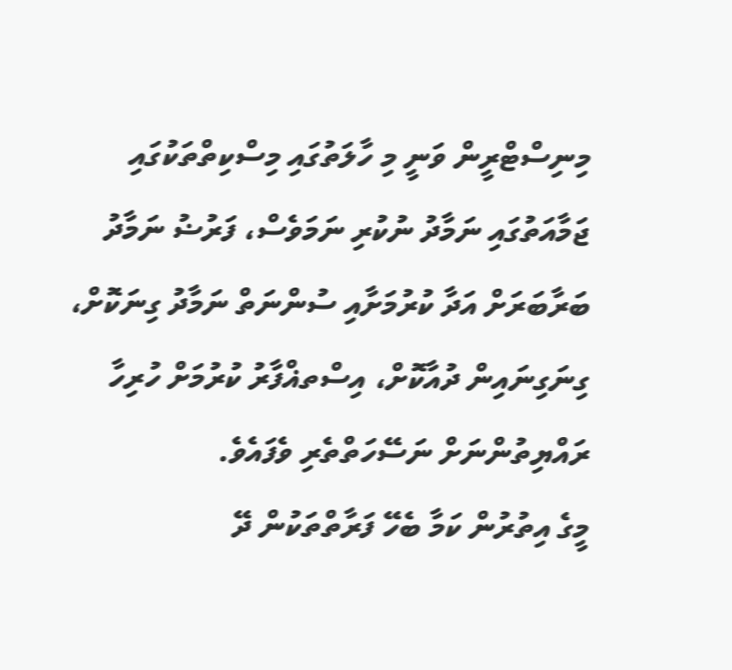މިނިސްޓްރީން ވަނީ މި ހާލަތުގައި މިސްކިތްތަކުގައި ޖަމާއަތުގައި ނަމާދު ނުކުރި ނަމަވެސް، ފަރުޟު ނަމާދު ބަރާބަރަށް އަދާ ކުރުމަށާއި ސުންނަތް ނަމާދު ގިނަކޮށް، ގިނަގިނައިން ދުއާކޮށް، އިސްތޣްފާރު ކުރުމަށް ހުރިހާ ރައްޔިތުންނަށް ނަސޭހަތްތެރި ވެފައެވެ.
މީގެ އިތުރުން ކަމާ ބެހޭ ފަރާތްތަކުން ދޭ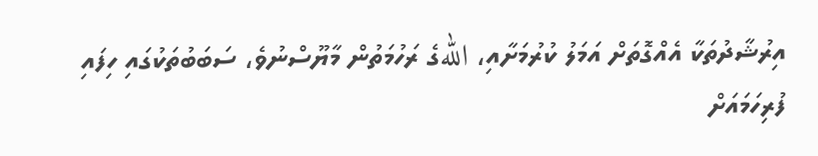އިރުޝާދުތަކާ އެއްގޮތަށް އަމަލު ކުރުމަށާއި، اللهގެ ރަހުމަތުން މާޔޫސްނުވެ، ސަބަބުތަކުގައި ހިފައި ފުރިހަމައަށް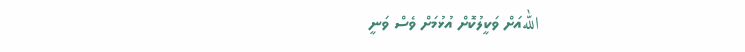اللهއަށް ވަކީލުކޮށް އުޅުމަށް ވެސް ވަނީ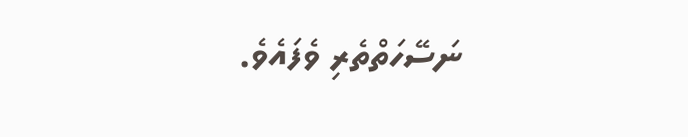ނަސޭހަތްތެރި ވެފައެވެ.